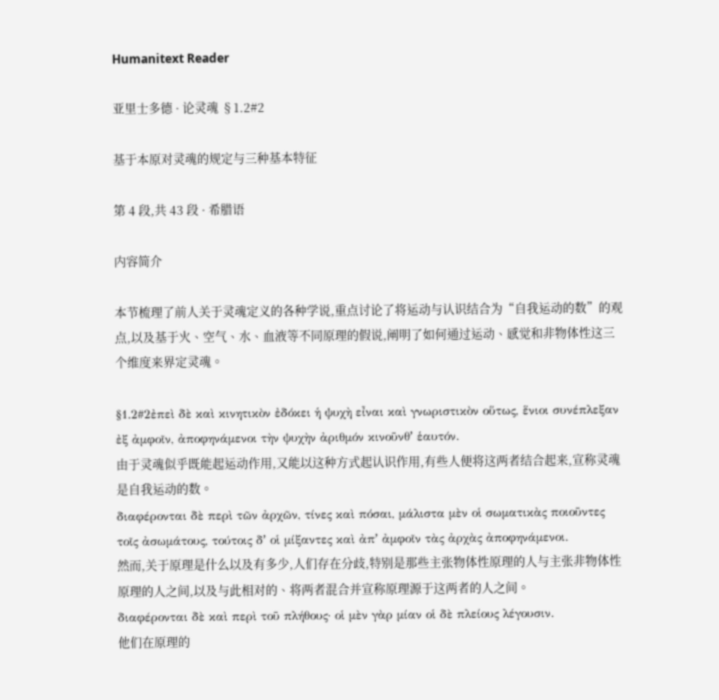Humanitext Reader

亚里士多德 · 论灵魂 §1.2#2

基于本原对灵魂的规定与三种基本特征

第 4 段,共 43 段 · 希腊语

内容简介

本节梳理了前人关于灵魂定义的各种学说,重点讨论了将运动与认识结合为“自我运动的数”的观点,以及基于火、空气、水、血液等不同原理的假说,阐明了如何通过运动、感觉和非物体性这三个维度来界定灵魂。

§1.2#2ἐπεὶ δὲ καὶ κινητικὸν ἐδόκει ἡ ψυχὴ εἶναι καὶ γνωριστικὸν οὕτως, ἕνιοι συνέπλεξαν ἐξ ἀμφοῖν, ἀποφηνάμενοι τὴν ψυχὴν ἀριθμόν κινοῦνθʼ ἑαυτόν.
由于灵魂似乎既能起运动作用,又能以这种方式起认识作用,有些人便将这两者结合起来,宣称灵魂是自我运动的数。
διαφέρονται δὲ περὶ τῶν ἀρχῶν, τίνες καὶ πόσαι, μάλιστα μὲν οἱ σωματικὰς ποιοῦντες τοῖς ἀσωμάτους, τούτοις δʼ οἱ μίξαντες καὶ ἀπʼ ἀμφοῖν τὰς ἀρχὰς ἀποφηνάμενοι.
然而,关于原理是什么以及有多少,人们存在分歧,特别是那些主张物体性原理的人与主张非物体性原理的人之间,以及与此相对的、将两者混合并宣称原理源于这两者的人之间。
διαφέρονται δὲ καὶ περὶ τοῦ πλήθους· οἱ μὲν γὰρ μίαν οἱ δὲ πλείους λέγουσιν.
他们在原理的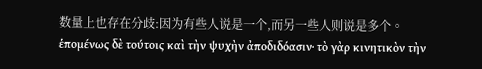数量上也存在分歧:因为有些人说是一个,而另一些人则说是多个。
ἑπομένως δὲ τούτοις καὶ τὴν ψυχὴν ἀποδιδόασιν· τὸ γὰρ κινητικὸν τὴν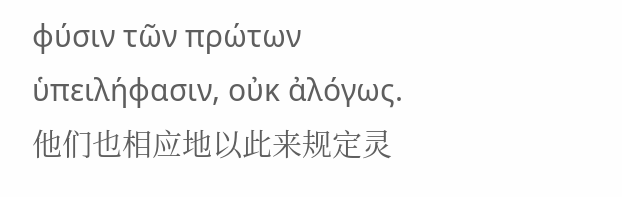φύσιν τῶν πρώτων ὑπειλήφασιν, οὐκ ἀλόγως.
他们也相应地以此来规定灵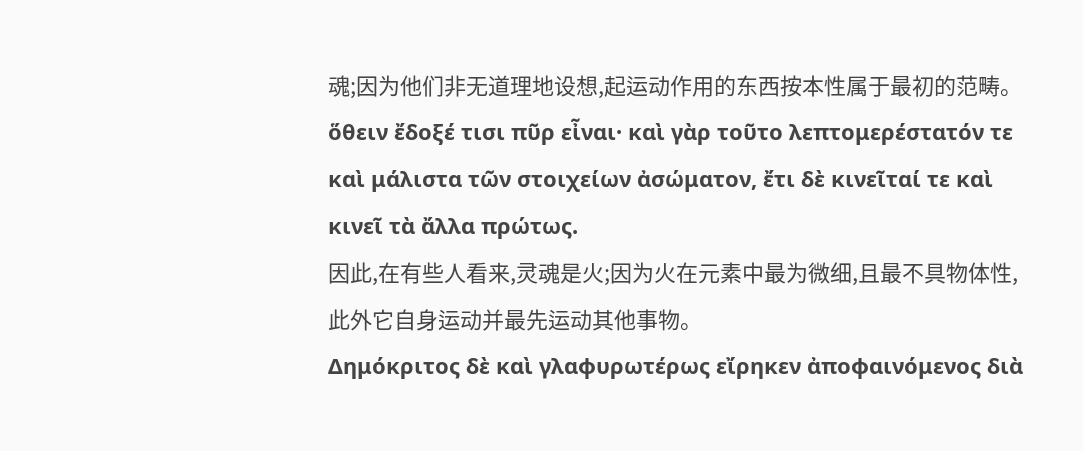魂;因为他们非无道理地设想,起运动作用的东西按本性属于最初的范畴。
ὅθειν ἔδοξέ τισι πῦρ εἶναι· καὶ γὰρ τοῦτο λεπτομερέστατόν τε καὶ μάλιστα τῶν στοιχείων ἀσώματον, ἔτι δὲ κινεῖταί τε καὶ κινεῖ τὰ ἄλλα πρώτως.
因此,在有些人看来,灵魂是火;因为火在元素中最为微细,且最不具物体性,此外它自身运动并最先运动其他事物。
Δημόκριτος δὲ καὶ γλαφυρωτέρως εἴρηκεν ἀποφαινόμενος διὰ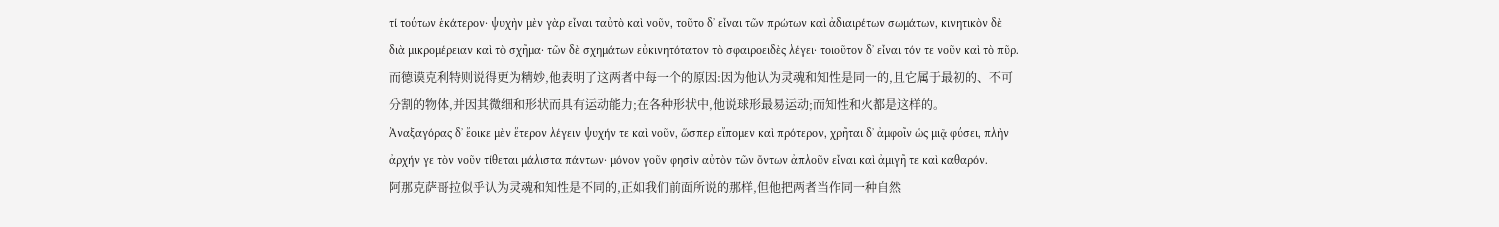τί τούτων ἑκάτερον· ψυχὴν μὲν γὰρ εἶναι ταὐτὸ καὶ νοῦν, τοῦτο δʼ εἶναι τῶν πρώτων καὶ ἀδιαιρέτων σωμάτων, κινητικὸν δὲ διὰ μικρομέρειαν καὶ τὸ σχῆμα· τῶν δὲ σχημάτων εὐκινητότατον τὸ σφαιροειδὲς λέγει· τοιοῦτον δʼ εἶναι τόν τε νοῦν καὶ τὸ πῦρ.
而德谟克利特则说得更为精妙,他表明了这两者中每一个的原因:因为他认为灵魂和知性是同一的,且它属于最初的、不可分割的物体,并因其微细和形状而具有运动能力;在各种形状中,他说球形最易运动;而知性和火都是这样的。
Ἀναξαγόρας δʼ ἔοικε μὲν ἕτερον λέγειν ψυχήν τε καὶ νοῦν, ὥσπερ εἴπομεν καὶ πρότερον, χρῆται δʼ ἀμφοῖν ὡς μιᾷ φύσει, πλὴν ἀρχήν γε τὸν νοῦν τίθεται μάλιστα πάντων· μόνον γοῦν φησὶν αὐτὸν τῶν ὄντων ἀπλοῦν εἶναι καὶ ἀμιγῆ τε καὶ καθαρόν.
阿那克萨哥拉似乎认为灵魂和知性是不同的,正如我们前面所说的那样,但他把两者当作同一种自然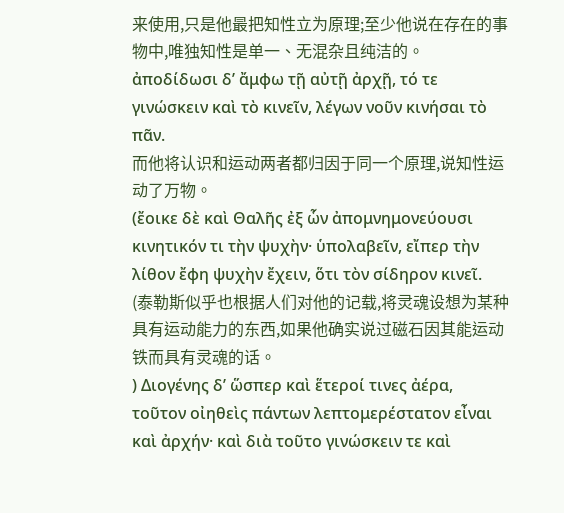来使用,只是他最把知性立为原理;至少他说在存在的事物中,唯独知性是单一、无混杂且纯洁的。
ἀποδίδωσι δʼ ἄμφω τῇ αὐτῇ ἀρχῇ, τό τε γινώσκειν καὶ τὸ κινεῖν, λέγων νοῦν κινήσαι τὸ πᾶν.
而他将认识和运动两者都归因于同一个原理,说知性运动了万物。
(ἔοικε δὲ καὶ Θαλῆς ἐξ ὧν ἀπομνημονεύουσι κινητικόν τι τὴν ψυχὴν· ὑπολαβεῖν, εἴπερ τὴν λίθον ἔφη ψυχὴν ἔχειν, ὅτι τὸν σίδηρον κινεῖ.
(泰勒斯似乎也根据人们对他的记载,将灵魂设想为某种具有运动能力的东西,如果他确实说过磁石因其能运动铁而具有灵魂的话。
) Διογένης δʼ ὥσπερ καὶ ἕτεροί τινες ἀέρα, τοῦτον οἰηθεὶς πάντων λεπτομερέστατον εἶναι καὶ ἀρχήν· καὶ διὰ τοῦτο γινώσκειν τε καὶ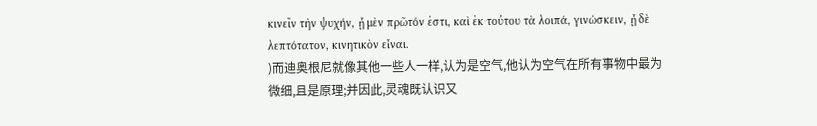κινεῖν τὴν ψυχήν, ᾗ μὲν πρῶτόν ἐστι, καὶ ἐκ τούτου τὰ λοιπά, γινώσκειν, ᾗ δὲ λεπτότατον, κινητικὸν εἶναι.
)而迪奥根尼就像其他一些人一样,认为是空气,他认为空气在所有事物中最为微细,且是原理;并因此,灵魂既认识又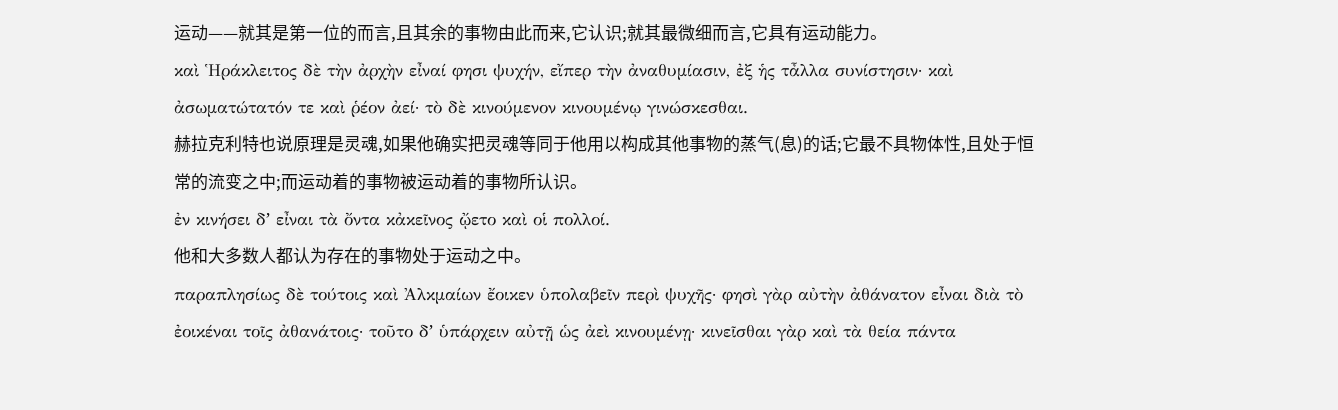运动——就其是第一位的而言,且其余的事物由此而来,它认识;就其最微细而言,它具有运动能力。
καὶ Ἡράκλειτος δὲ τὴν ἀρχὴν εἶναί φησι ψυχήν, εἴπερ τὴν ἀναθυμίασιν, ἐξ ἡς τἆλλα συνίστησιν· καὶ ἀσωματώτατόν τε καὶ ῥέον ἀεί· τὸ δὲ κινούμενον κινουμένῳ γινώσκεσθαι.
赫拉克利特也说原理是灵魂,如果他确实把灵魂等同于他用以构成其他事物的蒸气(息)的话;它最不具物体性,且处于恒常的流变之中;而运动着的事物被运动着的事物所认识。
ἐν κινήσει δʼ εἶναι τὰ ὄντα κἀκεῖνος ᾤετο καὶ οἱ πολλοί.
他和大多数人都认为存在的事物处于运动之中。
παραπλησίως δὲ τούτοις καὶ Ἀλκμαίων ἔοικεν ὑπολαβεῖν περὶ ψυχῆς· φησὶ γὰρ αὐτὴν ἀθάνατον εἶναι διὰ τὸ ἐοικέναι τοῖς ἀθανάτοις· τοῦτο δʼ ὑπάρχειν αὐτῇ ὡς ἀεὶ κινουμένῃ· κινεῖσθαι γὰρ καὶ τὰ θεία πάντα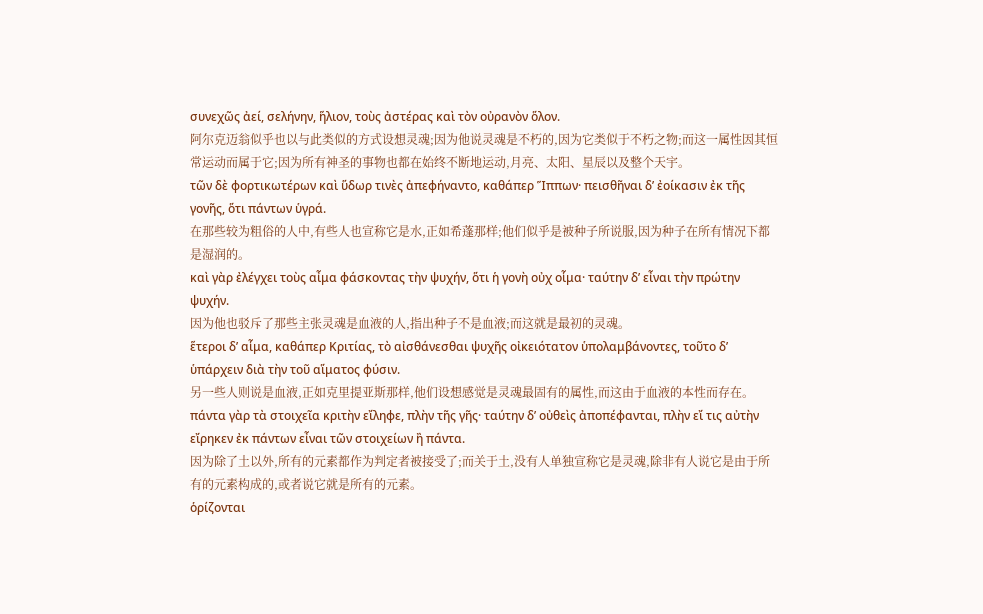συνεχῶς ἀεί, σελήνην, ἥλιον, τοὺς ἀστέρας καὶ τὸν οὐρανὸν ὅλον.
阿尔克迈翁似乎也以与此类似的方式设想灵魂;因为他说灵魂是不朽的,因为它类似于不朽之物;而这一属性因其恒常运动而属于它;因为所有神圣的事物也都在始终不断地运动,月亮、太阳、星辰以及整个天宇。
τῶν δὲ φορτικωτέρων καὶ ὕδωρ τινὲς ἀπεφήναντο, καθάπερ Ἵππων· πεισθῆναι δʼ ἐοίκασιν ἐκ τῆς γονῆς, ὅτι πάντων ὑγρά.
在那些较为粗俗的人中,有些人也宣称它是水,正如希蓬那样;他们似乎是被种子所说服,因为种子在所有情况下都是湿润的。
καὶ γὰρ ἐλέγχει τοὺς αἶμα φάσκοντας τὴν ψυχήν, ὅτι ἡ γονὴ οὐχ οἷμα· ταύτην δʼ εἶναι τὴν πρώτην ψυχήν.
因为他也驳斥了那些主张灵魂是血液的人,指出种子不是血液;而这就是最初的灵魂。
ἕτεροι δʼ αἷμα, καθάπερ Κριτίας, τὸ αἰσθάνεσθαι ψυχῆς οἰκειότατον ὑπολαμβάνοντες, τοῦτο δʼ ὑπάρχειν διὰ τὴν τοῦ αἵματος φύσιν.
另一些人则说是血液,正如克里提亚斯那样,他们设想感觉是灵魂最固有的属性,而这由于血液的本性而存在。
πάντα γὰρ τὰ στοιχεῖα κριτὴν εἴληφε, πλὴν τῆς γῆς· ταύτην δʼ οὐθεὶς ἀποπέφανται, πλὴν εἴ τις αὐτὴν εἴρηκεν ἐκ πάντων εἶναι τῶν στοιχείων ἢ πάντα.
因为除了土以外,所有的元素都作为判定者被接受了;而关于土,没有人单独宣称它是灵魂,除非有人说它是由于所有的元素构成的,或者说它就是所有的元素。
ὁρίζονται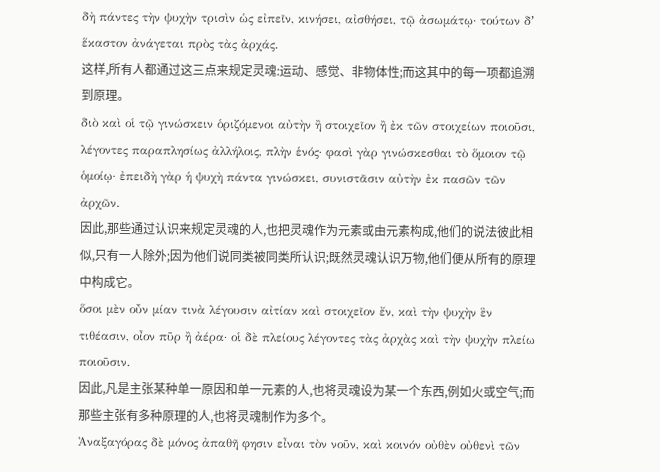δὴ πάντες τὴν ψυχὴν τρισὶν ὡς εἰπεῖν, κινήσει, αἰσθήσει, τῷ ἀσωμάτῳ· τούτων δʼ ἕκαστον ἀνάγεται πρὸς τὰς ἀρχάς.
这样,所有人都通过这三点来规定灵魂:运动、感觉、非物体性;而这其中的每一项都追溯到原理。
διὸ καὶ οἱ τῷ γινώσκειν ὁριζόμενοι αὐτὴν ἢ στοιχεῖον ἢ ἐκ τῶν στοιχείων ποιοῦσι, λέγοντες παραπλησίως ἀλλήλοις, πλὴν ἑνός· φασὶ γὰρ γινώσκεσθαι τὸ ὅμοιον τῷ ὁμοίῳ· ἐπειδὴ γὰρ ἡ ψυχὴ πάντα γινώσκει, συνιστᾶσιν αὐτὴν ἐκ πασῶν τῶν ἀρχῶν.
因此,那些通过认识来规定灵魂的人,也把灵魂作为元素或由元素构成,他们的说法彼此相似,只有一人除外;因为他们说同类被同类所认识;既然灵魂认识万物,他们便从所有的原理中构成它。
ὅσοι μὲν οὖν μίαν τινὰ λέγουσιν αἰτίαν καὶ στοιχεῖον ἔν, καὶ τὴν ψυχὴν ἓν τιθέασιν, οἶον πῦρ ἢ ἀέρα· οἱ δὲ πλείους λέγοντες τὰς ἀρχὰς καὶ τὴν ψυχὴν πλείω ποιοῦσιν.
因此,凡是主张某种单一原因和单一元素的人,也将灵魂设为某一个东西,例如火或空气;而那些主张有多种原理的人,也将灵魂制作为多个。
Ἀναξαγόρας δὲ μόνος ἀπαθῆ φησιν εἶναι τὸν νοῦν, καὶ κοινόν οὐθὲν οὐθενὶ τῶν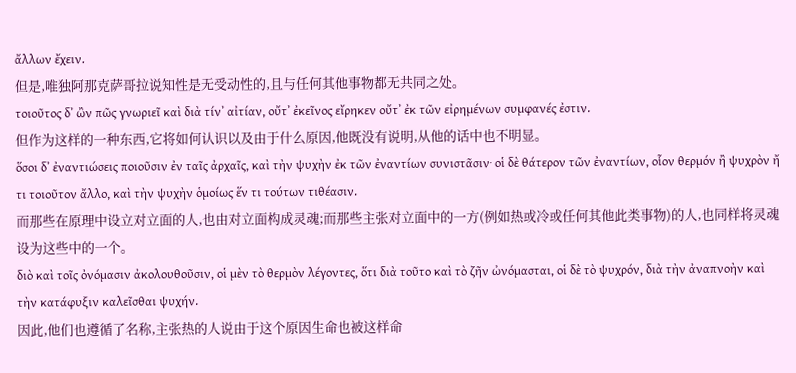ἄλλων ἔχειν.
但是,唯独阿那克萨哥拉说知性是无受动性的,且与任何其他事物都无共同之处。
τοιοῦτος δʼ ὢν πῶς γνωριεῖ καὶ διὰ τίνʼ αἰτίαν, οὔτʼ ἐκεῖνος εἴρηκεν οὔτʼ ἐκ τῶν εἰρημένων συμφανές ἐστιν.
但作为这样的一种东西,它将如何认识以及由于什么原因,他既没有说明,从他的话中也不明显。
ὅσοι δʼ ἐναντιώσεις ποιοῦσιν ἐν ταῖς ἀρχαῖς, καὶ τὴν ψυχὴν ἐκ τῶν ἐναντίων συνιστᾶσιν· οἱ δὲ θάτερον τῶν ἐναντίων, οἷον θερμόν ἢ ψυχρὸν ἤ τι τοιοῦτον ἄλλο, καὶ τὴν ψυχὴν ὁμοίως ἕν τι τούτων τιθέασιν.
而那些在原理中设立对立面的人,也由对立面构成灵魂;而那些主张对立面中的一方(例如热或冷或任何其他此类事物)的人,也同样将灵魂设为这些中的一个。
διὸ καὶ τοῖς ὀνόμασιν ἀκολουθοῦσιν, οἱ μὲν τὸ θερμὸν λέγοντες, ὅτι διὰ τοῦτο καὶ τὸ ζῆν ὠνόμασται, οἱ δὲ τὸ ψυχρόν, διὰ τὴν ἀναπνοὴν καὶ τὴν κατάφυξιν καλεῖσθαι ψυχήν.
因此,他们也遵循了名称,主张热的人说由于这个原因生命也被这样命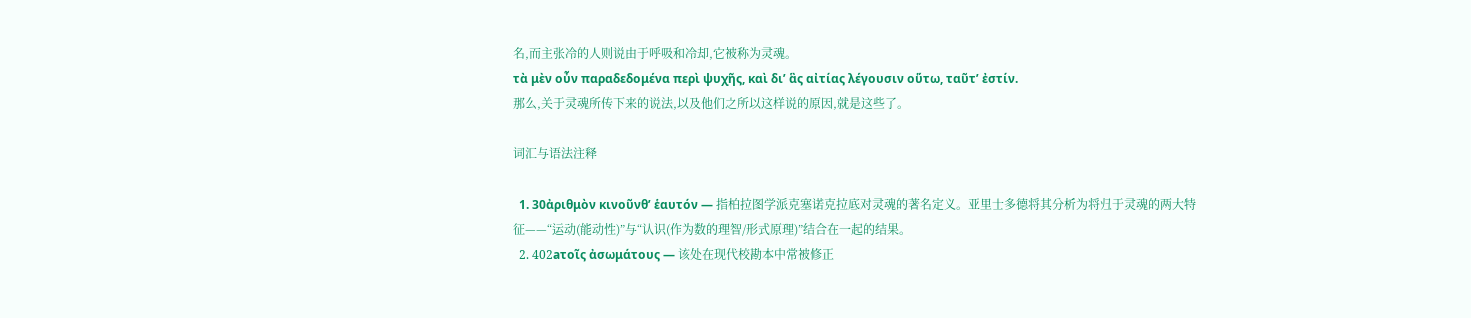名,而主张冷的人则说由于呼吸和冷却,它被称为灵魂。
τὰ μὲν οὖν παραδεδομένα περὶ ψυχῆς, καὶ διʼ ἃς αἰτίας λέγουσιν οὕτω, ταῦτʼ ἐστίν.
那么,关于灵魂所传下来的说法,以及他们之所以这样说的原因,就是这些了。

词汇与语法注释

  1. 30ἀριθμὸν κινοῦνθʼ ἑαυτόν — 指柏拉图学派克塞诺克拉底对灵魂的著名定义。亚里士多德将其分析为将归于灵魂的两大特征——“运动(能动性)”与“认识(作为数的理智/形式原理)”结合在一起的结果。
  2. 402aτοῖς ἀσωμάτους — 该处在现代校勘本中常被修正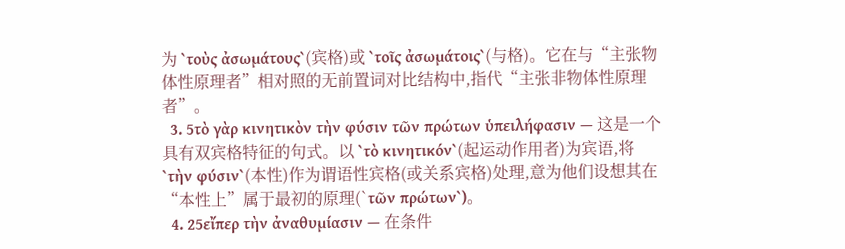为 `τοὺς ἀσωμάτους`(宾格)或 `τοῖς ἀσωμάτοις`(与格)。它在与“主张物体性原理者”相对照的无前置词对比结构中,指代“主张非物体性原理者”。
  3. 5τὸ γὰρ κινητικὸν τὴν φύσιν τῶν πρώτων ὑπειλήφασιν — 这是一个具有双宾格特征的句式。以 `τὸ κινητικόν`(起运动作用者)为宾语,将 `τὴν φύσιν`(本性)作为谓语性宾格(或关系宾格)处理,意为他们设想其在“本性上”属于最初的原理(`τῶν πρώτων`)。
  4. 25εἴπερ τὴν ἀναθυμίασιν — 在条件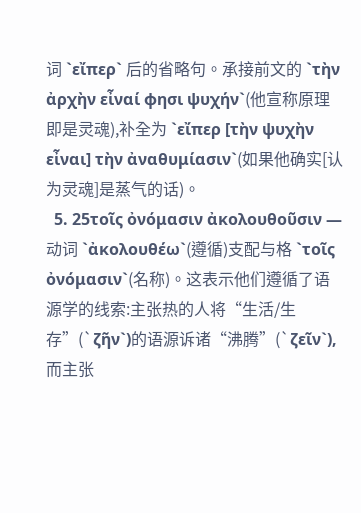词 `εἴπερ` 后的省略句。承接前文的 `τὴν ἀρχὴν εἶναί φησι ψυχήν`(他宣称原理即是灵魂),补全为 `εἴπερ [τὴν ψυχὴν εἶναι] τὴν ἀναθυμίασιν`(如果他确实[认为灵魂]是蒸气的话)。
  5. 25τοῖς ὀνόμασιν ἀκολουθοῦσιν — 动词 `ἀκολουθέω`(遵循)支配与格 `τοῖς ὀνόμασιν`(名称)。这表示他们遵循了语源学的线索:主张热的人将“生活/生存”(`ζῆν`)的语源诉诸“沸腾”(`ζεῖν`),而主张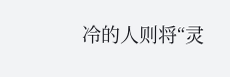冷的人则将“灵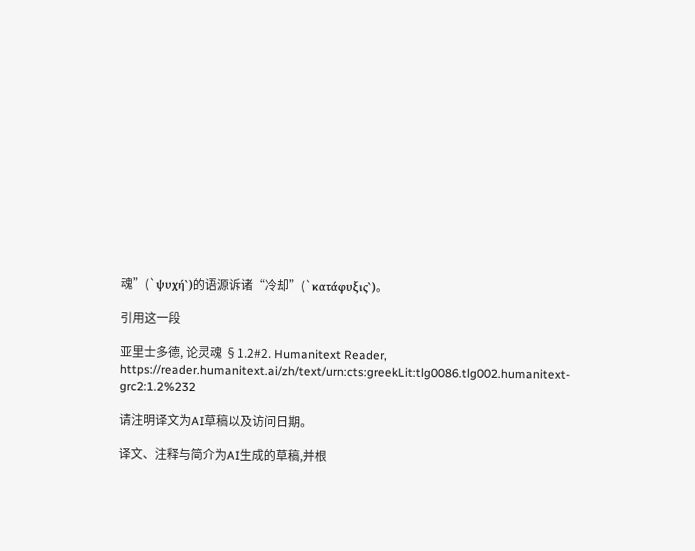魂”(`ψυχή`)的语源诉诸“冷却”(`κατάφυξις`)。

引用这一段

亚里士多德, 论灵魂 §1.2#2. Humanitext Reader, https://reader.humanitext.ai/zh/text/urn:cts:greekLit:tlg0086.tlg002.humanitext-grc2:1.2%232

请注明译文为AI草稿以及访问日期。

译文、注释与简介为AI生成的草稿,并根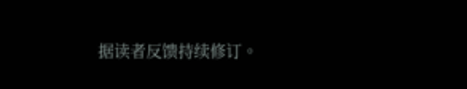据读者反馈持续修订。